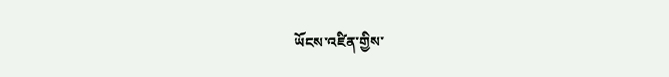ཡོངས་འཛིན་གྱིས་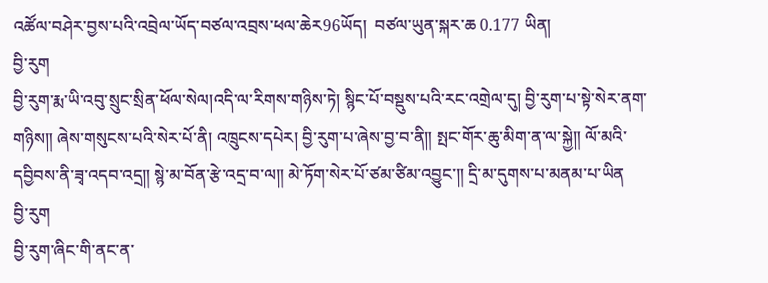འཚོལ་བཤེར་བྱས་པའི་འབྲེལ་ཡོད་བཙལ་འབྲས་ཕལ་ཆེར96ཡོད།  བཙལ་ཡུན་སྐར་ཆ 0.177 ཡིན།
བྱི་རུག
བྱི་རུག་རྨ་ཡི་འབུ་སྲུང་སྲིན་ཕོལ་སེལ།འདི་ལ་རིགས་གཉིས་ཏེ། སྙིང་པོ་བསྡུས་པའི་རང་འགྲེལ་དུ། བྱི་རུག་པ་སྟེ་སེར་ནག་གཉིས༎ ཞེས་གསུངས་པའི་སེར་པོ་ནི། འཁྲུངས་དཔེར། བྱི་རུག་པ་ཞེས་བྱ་བ་ནི༎ སྤང་གོར་ཆུ་མིག་ན་ལ་སྐྱེ༎ ལོ་མའི་དབྱིབས་ནི་ཟྭ་འདབ་འདྲ༎ སྙེ་མ་བོན་རྩེ་འདྲ་བ་ལ༎ མེ་ཏོག་སེར་པོ་ཙམ་ཙིམ་འབྱུང་༎ དྲི་མ་དུགས་པ་མནམ་པ་ཡིན
བྱི་རུག
བྱི་རུག་ཞིང་གི་ནང་ན་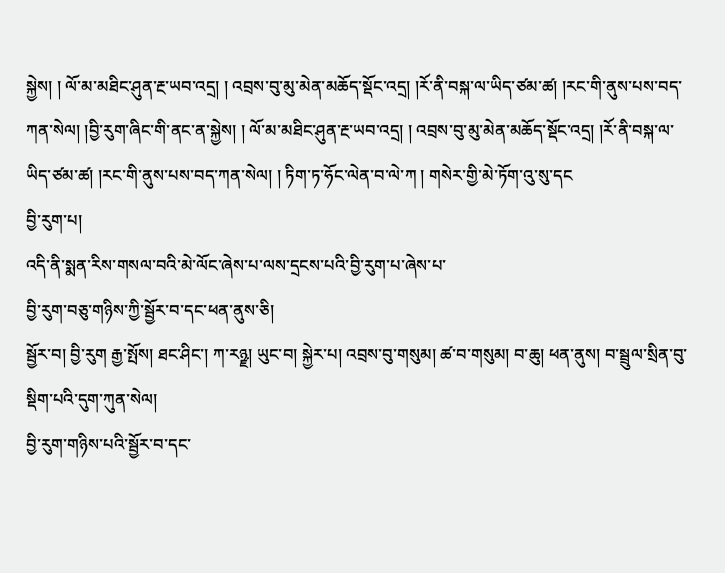སྐྱེས། ། ལོ་མ་མཐིང་ཤུན་རྔ་ཡབ་འདྲ། ། འབྲས་བུ་མུ་མེན་མཆོད་སྡོང་འདྲ། །རོ་ནི་བསྐ་ལ་ཡིད་ཙམ་ཚ། །རང་གི་ནུས་པས་བད་ཀན་སེལ། །བྱི་རུག་ཞིང་གི་ནང་ན་སྐྱེས། ། ལོ་མ་མཐིང་ཤུན་རྔ་ཡབ་འདྲ། ། འབྲས་བུ་མུ་མེན་མཆོད་སྡོང་འདྲ། །རོ་ནི་བསྐ་ལ་ཡིད་ཙམ་ཚ། །རང་གི་ནུས་པས་བད་ཀན་སེལ། ། ཏིག་ཏ་ཧོང་ལེན་བ་ལེ་ཀ ། གསེར་གྱི་མེ་ཏོག་འུ་སུ་དང
བྱི་རུག་པ།
འདི་ནི་སྨན་རིས་གསལ་བའི་མེ་ལོང་ཞེས་པ་ལས་དྲངས་པའི་བྱི་རུག་པ་ཞེས་པ་
བྱི་རུག་བཅུ་གཉིས་ཀྱི་སྦྱོར་བ་དང་ཕན་ནུས་ཅི།
སྦྱོར་བ། བྱི་རུག རྒྱ་སྤོས། ཐང་ཤིང་། ཀ་རཉྫ། ཡུང་བ། སྐྱེར་པ། འབྲས་བུ་གསུམ། ཚ་བ་གསུམ། བ་ཆུ། ཕན་ནུས། བ་སྦྲུལ་སྲིན་བུ་སྡིག་པའི་དུག་ཀུན་སེལ།
བྱི་རུག་གཉིས་པའི་སྦྱོར་བ་དང་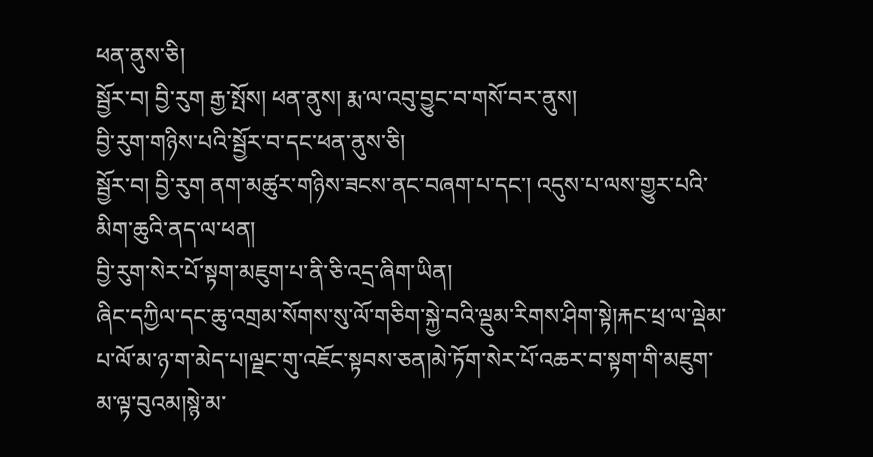ཕན་ནུས་ཅི།
སྦྱོར་བ། བྱི་རུག རྒྱ་སྤོས། ཕན་ནུས། རྨ་ལ་འབུ་བྱུང་བ་གསོ་བར་ནུས།
བྱི་རུག་གཉིས་པའི་སྦྱོར་བ་དང་ཕན་ནུས་ཅི།
སྦྱོར་བ། བྱི་རུག ནག་མཚུར་གཉིས་ཟངས་ནང་བཞག་པ་དང་། འདུས་པ་ལས་གྱུར་པའི་མིག་ཆུའི་ནད་ལ་ཕན།
བྱི་རུག་སེར་པོ་སྟག་མཇུག་པ་ནི་ཅི་འདྲ་ཞིག་ཡིན།
ཞིང་དཀྱིལ་དང་ཆུ་འགྲམ་སོགས་སུ་ལོ་གཅིག་སྐྱེ་བའི་ལྡུམ་རིགས་ཤིག་སྟེ།རྐང་ཕྲ་ལ་ལྡེམ་པ་ལོ་མ་ཉ་ག་མེད་པ།ལྗང་གུ་འཇོང་སྟབས་ཅན།མེ་ཏོག་སེར་པོ་འཆར་བ་སྟག་གི་མཇུག་མ་ལྟ་བུའམ།སྙེ་མ་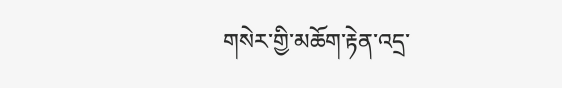གསེར་གྱི་མཆོག་རྟེན་འདྲ་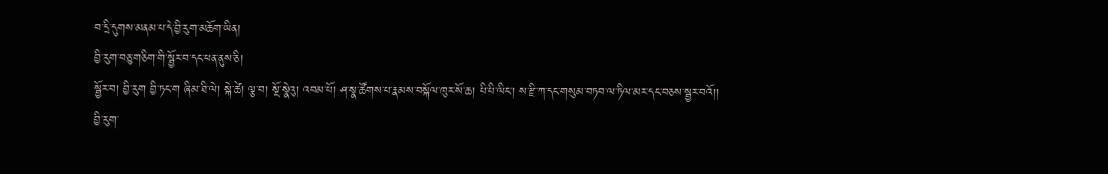བ་དྲི་དུགས་མནམ་པ་དེ་བྱི་རུག་མཆོག་ཡིན།
བྱི་རུག་བཅུ་གཅིག་གི་སྦྱོར་བ་དང་ཕན་ནུས་ཅི།
སྦྱོར་བ། བྱི་རུག བྱི་ཏང་ག ཞིམ་ཐི་ལེ། སྐེ་ཚེ། ལྕ་བ། སྔོ་སྣེའུ། འབམ་པོ། ཤ་སྣ་ཚོགས་པ་རྣམས་བསྐོལ་ཁུར་སོ་ཆ། པི་པི་ལིང་། ས་རྫི་ཀ་དང་གསུམ་བཏབ་ལ་ཏིལ་མར་དང་བཅས་སྦྱར་བའོ།།
བྱི་རུག་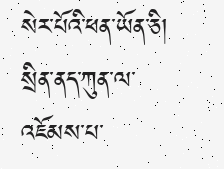སེར་པོའི་ཕན་ཡོན་ཅི།
སྲིན་ནད་ཀུན་ལ་འཇོམས་པ་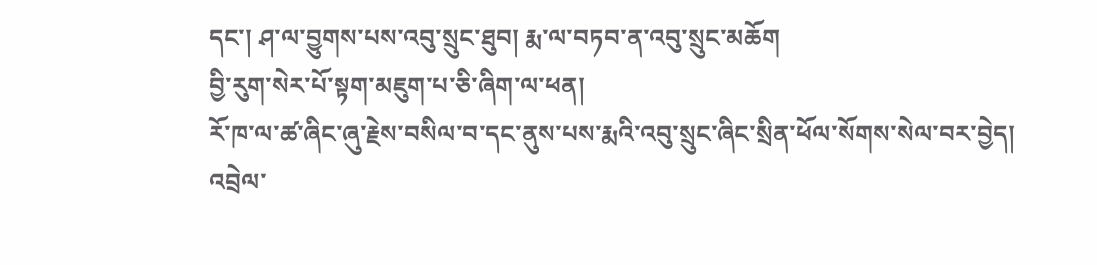དང་། ཤ་ལ་བྱུགས་པས་འབུ་སྲུང་ཐུབ། རྨ་ལ་བཏབ་ན་འབུ་སྲུང་མཆོག
བྱི་རུག་སེར་པོ་སྟག་མཇུག་པ་ཅི་ཞིག་ལ་ཕན།
རོ་ཁ་ལ་ཚ་ཞིང་ཞུ་རྗེས་བསིལ་བ་དང་ནུས་པས་རྨའི་འབུ་སྲུང་ཞིང་སྲིན་ཕོལ་སོགས་སེལ་བར་བྱེད།
འབྲེལ་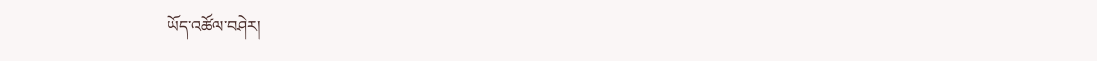ཡོད་འཚོལ་བཤེར།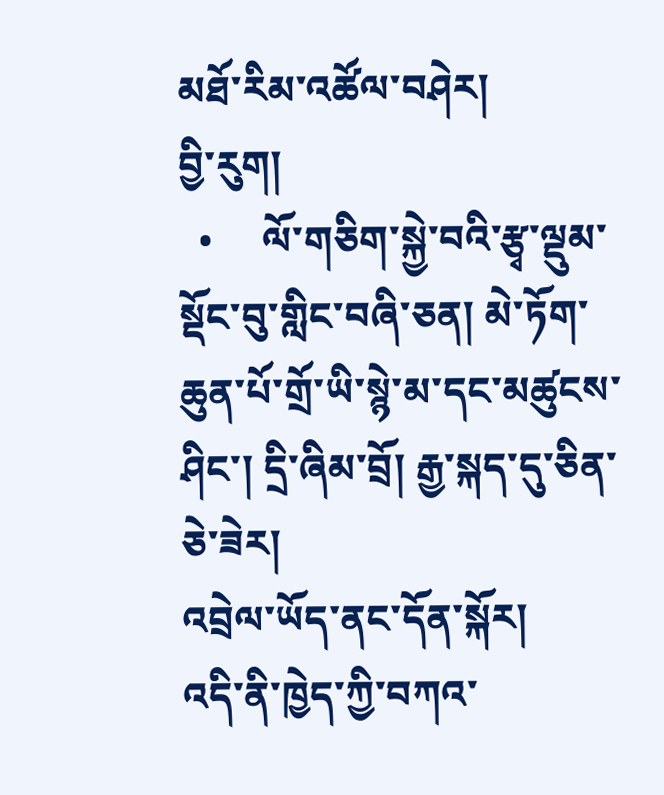མཐོ་རིམ་འཚོལ་བཤེར།
བྱི་རུག།
  •     ལོ་གཅིག་སྐྱེ་བའི་རྩྭ་ལྡུམ་སྡོང་བུ་གླིང་བཞི་ཅན། མེ་ཏོག་ཆུན་པོ་གྲོ་ཡི་སྙེ་མ་དང་མཚུངས་ཤིང་། དྲི་ཞིམ་བྲོ། རྒྱ་སྐད་དུ་ཅིན་ཅེ་ཟེར།
འབྲེལ་ཡོད་ནང་དོན་སྐོར།
འདི་ནི་ཁྱེད་ཀྱི་བཀའ་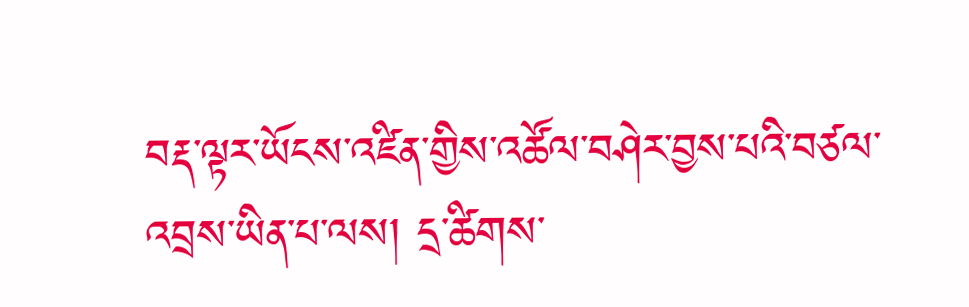བརྡ་ལྟར་ཡོངས་འཛིན་གྱིས་འཚོལ་བཤེར་བྱས་པའི་བཙལ་འབྲས་ཡིན་པ་ལས། དྲ་ཚིགས་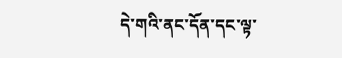དེ་གའི་ནང་དོན་དང་ལྟ་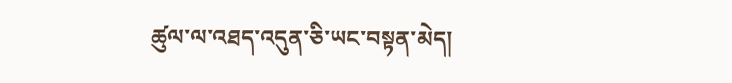ཚུལ་ལ་འཐད་འདུན་ཅི་ཡང་བསྟན་མེད།